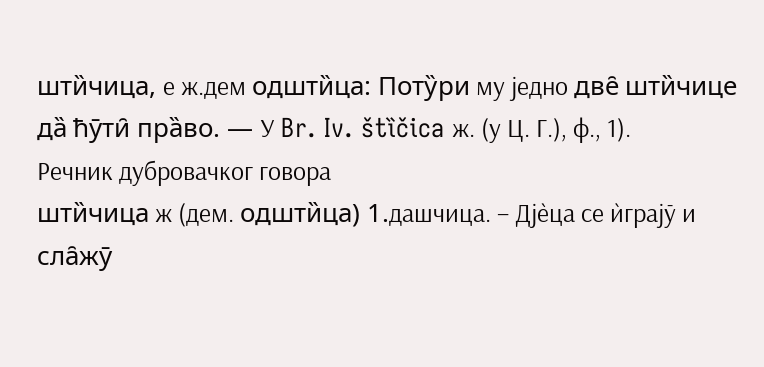шти̏чица, е ж.дем одшти̏ца: Поту̏ри му једно две̑ шти̏чице да̏ ћӯти̑ пра̏во. — У Br. Iv. štȉčica ж. (у Ц. Г.), ф., 1).
Речник дубровачког говора
шти̏чица ж (дем. одшти̏ца) 1.дашчица. – Дјѐца се ѝграјӯ и сла̑жӯ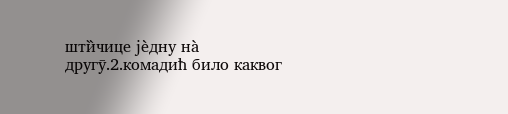шти̏чице јѐдну на̀ другӯ.2.комадић било каквог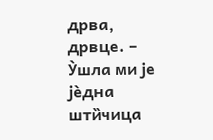дрва, дрвце. – У̀шла ми је јѐдна шти̏чица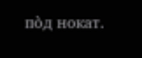по̀д нокат.